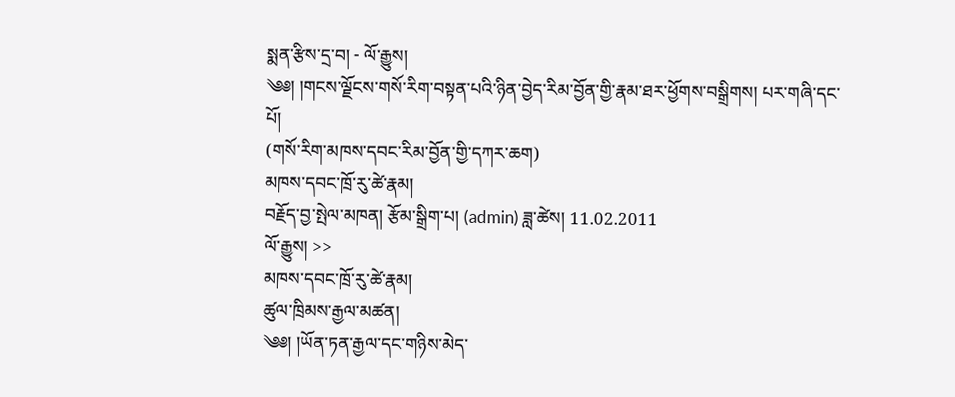སྨན་རྩིས་དྲ་བ། - ལོ་རྒྱུས།
༄༅། །གངས་ལྗོངས་གསོ་རིག་བསྟན་པའི་ཉིན་བྱེད་རིམ་བྱོན་གྱི་རྣམ་ཐར་ཕྱོགས་བསྒྲིགས། པར་གཞི་དང་པོ།
(གསོ་རིག་མཁས་དབང་རིམ་བྱོན་གྱི་དཀར་ཆག)
མཁས་དབང་ཁྲོ་རུ་ཚེ་རྣམ།
བརྗོད་བྱ་སྤེལ་མཁན། རྩོམ་སྒྲིག་པ། (admin) ཟླ་ཚེས། 11.02.2011
ལོ་རྒྱུས། >>
མཁས་དབང་ཁྲོ་རུ་ཚེ་རྣམ།
ཚུལ་ཁྲིམས་རྒྱལ་མཚན།
༄༅། །ཡོན་ཏན་རྒྱལ་དང་གཉིས་མེད་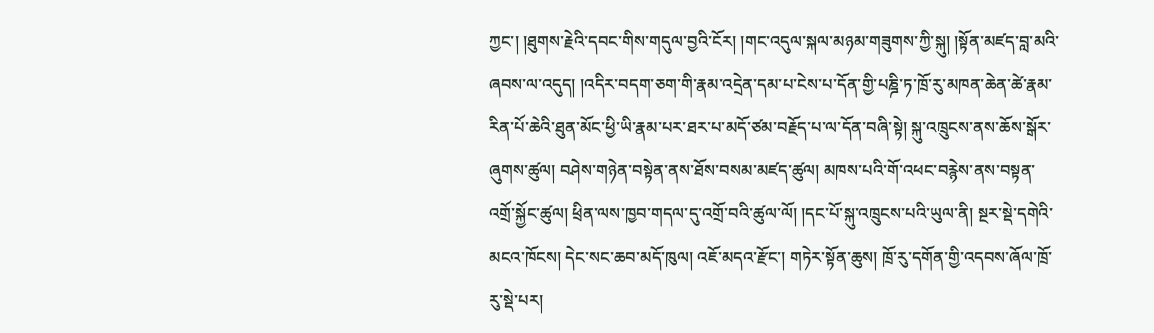ཀྱང་། །ཐུགས་རྗེའི་དབང་གིས་གདུལ་བྱའི་ངོར། །གང་འདུལ་སྐལ་མཉམ་གཟུགས་ཀྱི་སྐུ། །སྟོན་མཛད་བླ་མའི་ཞབས་ལ་འདུད། །འདིར་བདག་ཅག་གི་རྣམ་འདྲེན་དམ་པ་ངེས་པ་དོན་གྱི་པཎྜི་ཏ་ཁྲོ་རུ་མཁན་ཆེན་ཚེ་རྣམ་རིན་པོ་ཆེའི་ཐུན་མོང་ཕྱི་ཡི་རྣམ་པར་ཐར་པ་མདོ་ཙམ་བརྗོད་པ་ལ་དོན་བཞི་སྟེ། སྐུ་འཁྲུངས་ནས་ཆོས་སྒོར་ཞུགས་ཚུལ། བཤེས་གཉེན་བསྟེན་ནས་ཐོས་བསམ་མཛད་ཚུལ། མཁས་པའི་གོ་འཕང་བརྙེས་ནས་བསྟན་འགྲོ་སྐྱོང་ཚུལ། ཕྲིན་ལས་ཁྱབ་གདལ་དུ་འགྲོ་བའི་ཚུལ་ལོ། །དང་པོ་སྐུ་འཁྲུངས་པའི་ཡུལ་ནི། སྔར་སྡེ་དགེའི་མངའ་ཁོངས། དེང་སང་ཆབ་མདོ་ཁུལ། འཇོ་མདའ་རྫོང་། གཏེར་སྟོན་ཆུས། ཁྲོ་རུ་དགོན་གྱི་འདབས་ཞོལ་ཁྲོ་རུ་སྡེ་པར།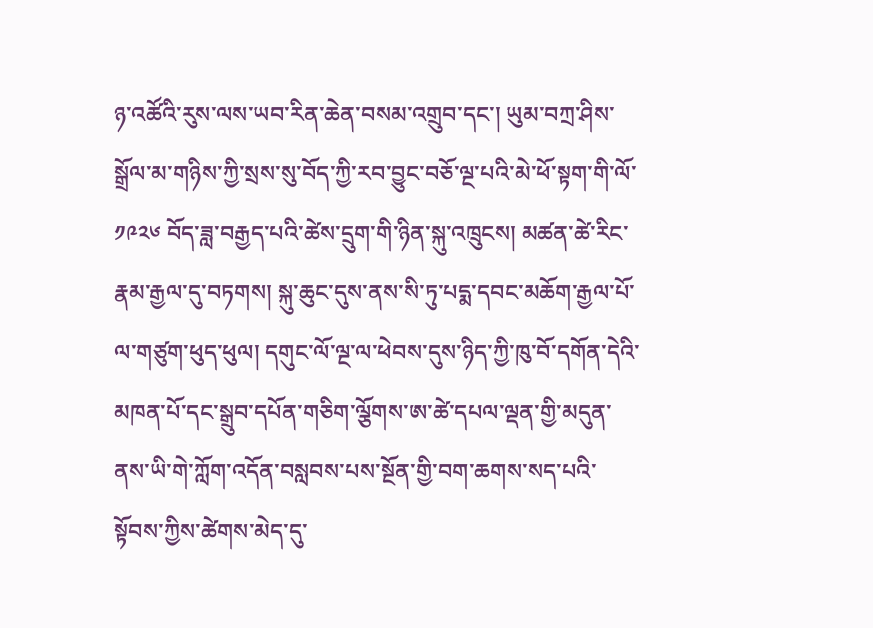ཉ་འཚོའི་རུས་ལས་ཡབ་རིན་ཆེན་བསམ་འགྲུབ་དང་། ཡུམ་བཀྲ་ཤིས་སྒྲོལ་མ་གཉིས་ཀྱི་སྲས་སུ་བོད་ཀྱི་རབ་བྱུང་བཅོ་ལྔ་པའི་མེ་ཕོ་སྟག་གི་ལོ་ ༡༩༢༦ བོད་ཟླ་བརྒྱད་པའི་ཚེས་དྲུག་གི་ཉིན་སྐུ་འཁྲུངས། མཚན་ཚེ་རིང་རྣམ་རྒྱལ་དུ་བཏགས། སྐུ་ཆུང་དུས་ནས་སི་ཏུ་པདྨ་དབང་མཆོག་རྒྱལ་པོ་ལ་གཙུག་ཕུད་ཕུལ། དགུང་ལོ་ལྔ་ལ་ཕེབས་དུས་ཉིད་ཀྱི་ཁུ་བོ་དགོན་དེའི་མཁན་པོ་དང་སྒྲུབ་དཔོན་གཅིག་ལྕོགས་ཨ་ཚེ་དཔལ་ལྡན་གྱི་མདུན་ནས་ཡི་གེ་ཀློག་འདོན་བསླབས་པས་སྔོན་གྱི་བག་ཆགས་སད་པའི་སྟོབས་ཀྱིས་ཚེགས་མེད་དུ་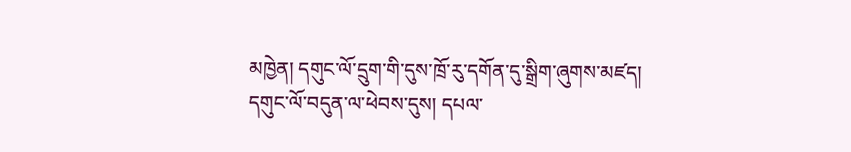མཁྱེན། དགུང་ལོ་དྲུག་གི་དུས་ཁྲོ་རུ་དགོན་དུ་སྒྲིག་ཞུགས་མཛད། དགུང་ལོ་བདུན་ལ་ཕེབས་དུས། དཔལ་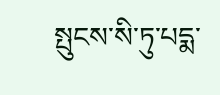སྤུངས་སི་ཏུ་པདྨ་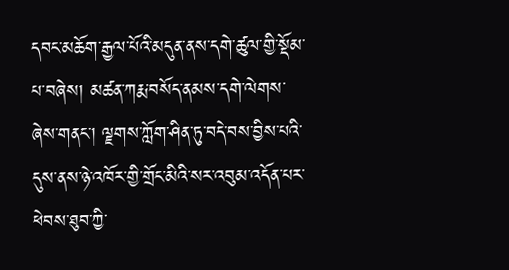དབང་མཆོག་རྒྱལ་པོའི་མདུན་ནས་དགེ་ཚུལ་གྱི་སྡོམ་པ་བཞེས། མཚན་ཀརྨ་བསོད་ནམས་དགེ་ལེགས་ཞེས་གནང་། ལྗགས་ཀློག་ཤིན་ཏུ་བདེ་བས་བྱིས་པའི་དུས་ནས་ཉེ་འཁོར་གྱི་གྲོང་མིའི་སར་འབུམ་འདོན་པར་ཕེབས་ཐུབ་ཀྱི་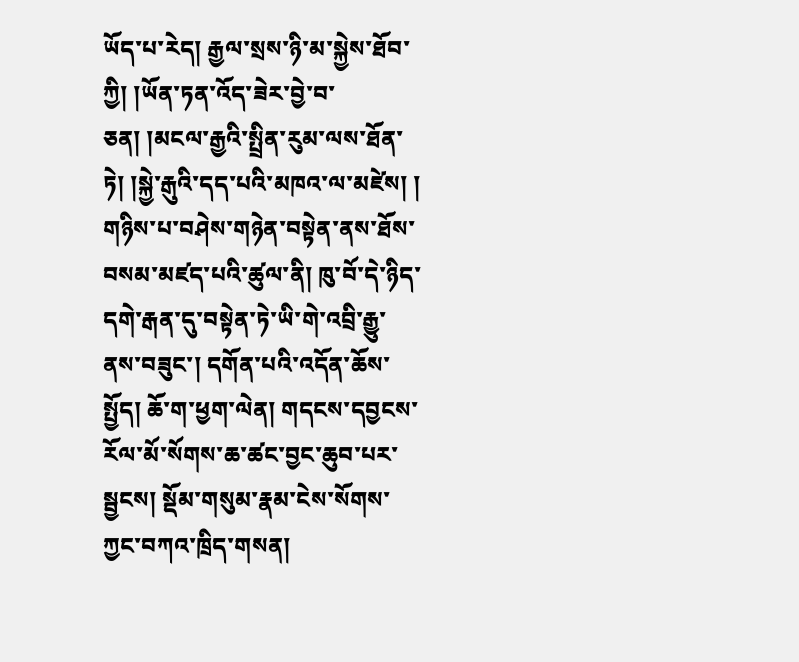ཡོད་པ་རེད། རྒྱལ་སྲས་ཉི་མ་སྐྱེས་ཐོབ་ཀྱི། །ཡོན་ཏན་འོད་ཟེར་བྱེ་བ་ཅན། །མངལ་རྒྱའི་སྤྲིན་རུམ་ལས་ཐོན་ཏེ། །སྐྱེ་རྒུའི་དད་པའི་མཁའ་ལ་མཛེས། །
གཉིས་པ་བཤེས་གཉེན་བསྟེན་ནས་ཐོས་བསམ་མཛད་པའི་ཚུལ་ནི། ཁུ་བོ་དེ་ཉིད་དགེ་རྒན་དུ་བསྟེན་ཏེ་ཡི་གེ་འབྲི་རྒྱུ་ནས་བཟུང་། དགོན་པའི་འདོན་ཆོས་སྤྱོད། ཆོ་ག་ཕྱག་ལེན། གདངས་དབྱངས་རོལ་མོ་སོགས་ཆ་ཚང་བྱང་ཆུབ་པར་སྦྱངས། སྡོམ་གསུམ་རྣམ་ངེས་སོགས་ཀྱང་བཀའ་ཁྲིད་གསན།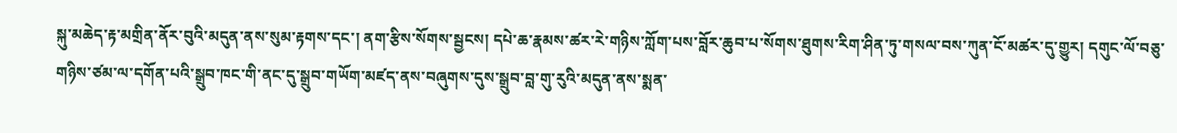སྐུ་མཆེད་རྟ་མགྲིན་ནོར་བུའི་མདུན་ནས་སུམ་རྟགས་དང་། ནག་རྩིས་སོགས་སྦྱངས། དཔེ་ཆ་རྣམས་ཚར་རེ་གཉིས་ཀློག་པས་བློར་ཆུབ་པ་སོགས་ཐུགས་རིག་ཤིན་ཏུ་གསལ་བས་ཀུན་ངོ་མཚར་དུ་གྱུར། དགུང་ལོ་བཅུ་གཉིས་ཙམ་ལ་དགོན་པའི་སྒྲུབ་ཁང་གི་ནང་དུ་སྒྲུབ་གཡོག་མཛད་ནས་བཞུགས་དུས་སྒྲུབ་བླ་གུ་རུའི་མདུན་ནས་སྨན་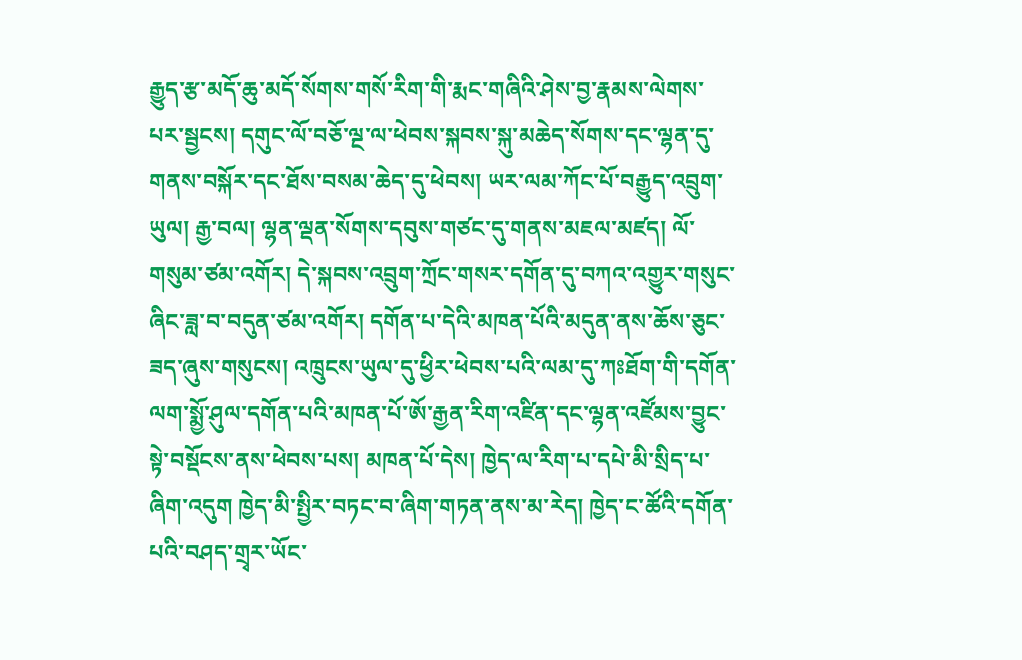རྒྱུད་རྩ་མདོ་ཆུ་མདོ་སོགས་གསོ་རིག་གི་རྨང་གཞིའི་ཤེས་བྱ་རྣམས་ལེགས་པར་སྦྱངས། དགུང་ལོ་བཅོ་ལྔ་ལ་ཕེབས་སྐབས་སྐུ་མཆེད་སོགས་དང་ལྷན་དུ་གནས་བསྐོར་དང་ཐོས་བསམ་ཆེད་དུ་ཕེབས། ཡར་ལམ་ཀོང་པོ་བརྒྱུད་འབྲུག་ཡུལ། རྒྱ་བལ། ལྷན་ལྡན་སོགས་དབུས་གཙང་དུ་གནས་མཇལ་མཛད། ལོ་གསུམ་ཙམ་འགོར། དེ་སྐབས་འབྲུག་ཀྲོང་གསར་དགོན་དུ་བཀའ་འགྱུར་གསུང་ཞིང་ཟླ་བ་བདུན་ཙམ་འགོར། དགོན་པ་དེའི་མཁན་པོའི་མདུན་ནས་ཆོས་ཅུང་ཟད་ཞུས་གསུངས། འཁྲུངས་ཡུལ་དུ་ཕྱིར་ཕེབས་པའི་ལམ་དུ་ཀཿཐོག་གི་དགོན་ལག་སྨྱོ་ཤུལ་དགོན་པའི་མཁན་པོ་ཨོ་རྒྱན་རིག་འཛིན་དང་ལྷན་འཛོམས་བྱུང་སྟེ་བསྡོངས་ནས་ཕེབས་པས། མཁན་པོ་དེས། ཁྱེད་ལ་རིག་པ་དཔེ་མི་སྲིད་པ་ཞིག་འདུག ཁྱེད་མི་སྤྱིར་བཏང་བ་ཞིག་གཏན་ནས་མ་རེད། ཁྱེད་ང་ཚོའི་དགོན་པའི་བཤད་གྲྭར་ཡོང་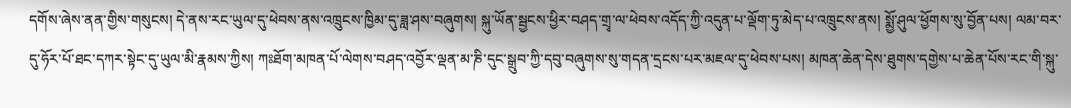དགོས་ཞེས་ནན་གྱིས་གསུངས། དེ་ནས་རང་ཡུལ་དུ་ཕེབས་ནས་འཁྲུངས་ཁྱིམ་དུ་ཟླ་ཤས་བཞུགས། སྐུ་ཡོན་སྦྱངས་ཕྱིར་བཤད་གྲྭ་ལ་ཕེབས་འདོད་ཀྱི་འདུན་པ་ལྡོག་ཏུ་མེད་པ་འཁྲུངས་ནས། སྨྱོ་ཤུལ་ཕྱོགས་སུ་བྱོན་པས། ལམ་བར་དུ་ཧོར་པོ་ཐང་དཀར་སྟེང་དུ་ཡུལ་མི་རྣམས་ཀྱིས། ཀཿཐོག་མཁན་པོ་ལེགས་བཤད་འབྱོར་ལྡན་མ་ཎི་དུང་སྒྲུབ་ཀྱི་དབུ་བཞུགས་སུ་གདན་དྲངས་པར་མཇལ་དུ་ཕེབས་པས། མཁན་ཆེན་དེས་ཐུགས་དགྱེས་པ་ཆེན་པོས་རང་གི་སྐུ་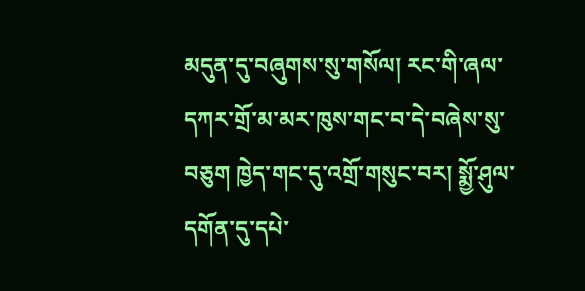མདུན་དུ་བཞུགས་སུ་གསོལ། རང་གི་ཞལ་དཀར་གྲོ་མ་མར་ཁུས་གང་བ་དེ་བཞེས་སུ་བཅུག ཁྱེད་གང་དུ་འགྲོ་གསུང་བར། སྨྱོ་ཤུལ་དགོན་དུ་དཔེ་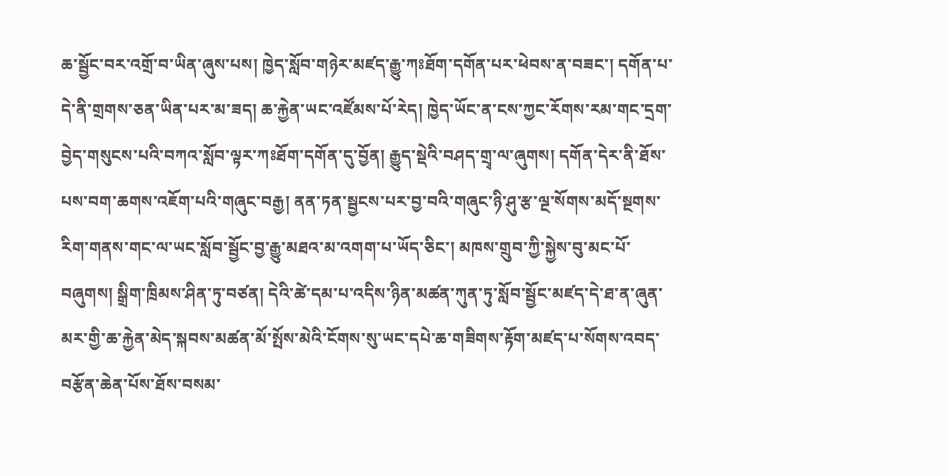ཆ་སྦྱོང་བར་འགྲོ་བ་ཡིན་ཞུས་པས། ཁྱེད་སློབ་གཉེར་མཛད་རྒྱུ་ཀཿཐོག་དགོན་པར་ཕེབས་ན་བཟང་། དགོན་པ་དེ་ནི་གྲགས་ཅན་ཡིན་པར་མ་ཟད། ཆ་རྐྱེན་ཡང་འཛོམས་པོ་རེད། ཁྱེད་ཡོང་ན་ངས་ཀྱང་རོགས་རམ་གང་དྲག་བྱེད་གསུངས་པའི་བཀའ་སློབ་ལྟར་ཀཿཐོག་དགོན་དུ་བྱོན། རྒྱུད་སྡེའི་བཤད་གྲྭ་ལ་ཞུགས། དགོན་དེར་ནི་ཐོས་པས་བག་ཆགས་འཇོག་པའི་གཞུང་བརྒྱ། ནན་ཏན་སྦྱངས་པར་བྱ་བའི་གཞུང་ཉི་ཤུ་རྩ་ལྔ་སོགས་མདོ་སྔགས་རིག་གནས་གང་ལ་ཡང་སློབ་སྦྱོང་བྱ་རྒྱུ་མཐའ་མ་འགག་པ་ཡོད་ཅིང་། མཁས་གྲུབ་ཀྱི་སྐྱེས་བུ་མང་པོ་བཞུགས། སྒྲིག་ཁྲིམས་ཤིན་ཏུ་བཙན། དེའི་ཚེ་དམ་པ་འདིས་ཉིན་མཚན་ཀུན་ཏུ་སློབ་སྦྱོང་མཛད་དེ་ཐ་ན་ཞུན་མར་གྱི་ཆ་རྐྱེན་མེད་སྐབས་མཚན་མོ་སྤོས་མེའི་ངོགས་སུ་ཡང་དཔེ་ཆ་གཟིགས་རྟོག་མཛད་པ་སོགས་འབད་བརྩོན་ཆེན་པོས་ཐོས་བསམ་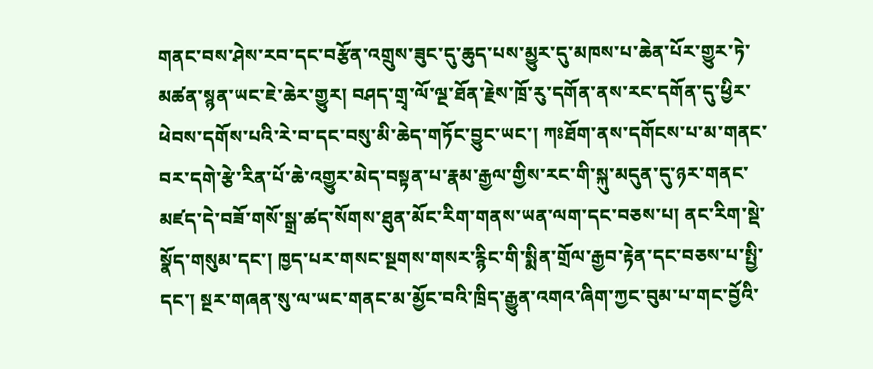གནང་བས་ཤེས་རབ་དང་བརྩོན་འགྲུས་ཟུང་དུ་ཆུད་པས་མྱུར་དུ་མཁས་པ་ཆེན་པོར་གྱུར་ཏེ་མཚན་སྙན་ཡང་ཇེ་ཆེར་གྱུར། བཤད་གྲྭ་ལོ་ལྔ་ཐོན་རྗེས་ཁྲོ་རུ་དགོན་ནས་རང་དགོན་དུ་ཕྱིར་ཕེབས་དགོས་པའི་རེ་བ་དང་བསུ་མི་ཆེད་གཏོང་བྱུང་ཡང་། ཀཿཐོག་ནས་དགོངས་པ་མ་གནང་བར་དགེ་རྩེ་རིན་པོ་ཆེ་འགྱུར་མེད་བསྟན་པ་རྣམ་རྒྱལ་གྱིས་རང་གི་སྐུ་མདུན་དུ་ཉར་གནང་མཛད་དེ་བཟོ་གསོ་སྒྲ་ཚད་སོགས་ཐུན་མོང་རིག་གནས་ཡན་ལག་དང་བཅས་པ། ནང་རིག་སྡེ་སྣོད་གསུམ་དང་། ཁྱད་པར་གསང་སྔགས་གསར་རྙིང་གི་སྨིན་གྲོལ་རྒྱབ་རྟེན་དང་བཅས་པ་སྤྱི་དང་། སྔར་གཞན་སུ་ལ་ཡང་གནང་མ་མྱོང་བའི་ཁྲིད་རྒྱུན་འགའ་ཞིག་ཀྱང་བུམ་པ་གང་བྱོའི་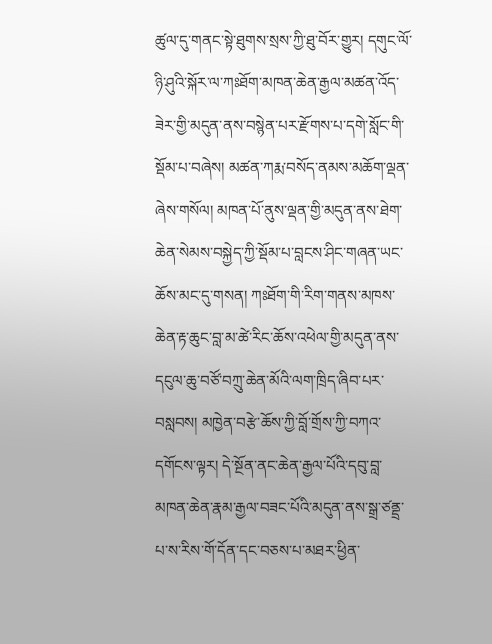ཚུལ་དུ་གནང་སྟེ་ཐུགས་སྲས་ཀྱི་ཐུ་བོར་གྱུར། དགུང་ལོ་ཉི་ཤུའི་སྐོར་ལ་ཀཿཐོག་མཁན་ཆེན་རྒྱལ་མཚན་འོད་ཟེར་གྱི་མདུན་ནས་བསྙེན་པར་རྫོགས་པ་དགེ་སློང་གི་སྡོམ་པ་བཞེས། མཚན་ཀརྨ་བསོད་ནམས་མཆོག་ལྡན་ཞེས་གསོལ། མཁན་པོ་ནུས་ལྡན་གྱི་མདུན་ནས་ཐེག་ཆེན་སེམས་བསྐྱེད་ཀྱི་སྡོམ་པ་བླངས་ཤིང་གཞན་ཡང་ཆོས་མང་དུ་གསན། ཀཿཐོག་གི་རིག་གནས་མཁས་ཆེན་རྟ་ཆུང་བླ་མ་ཚེ་རིང་ཆོས་འཕེལ་གྱི་མདུན་ནས་དངུལ་ཆུ་བཙོ་བཀྲུ་ཆེན་མོའི་ལག་ཁྲིད་ཞིབ་པར་བསླབས། མཁྱེན་བརྩེ་ཆོས་ཀྱི་བློ་གྲོས་ཀྱི་བཀའ་དགོངས་ལྟར། དེ་སྔོན་ནང་ཆེན་རྒྱལ་པོའི་དབུ་བླ་མཁན་ཆེན་རྣམ་རྒྱལ་བཟང་པོའི་མདུན་ནས་སྒྲ་ཙནྡྲ་པ་ས་རིས་གོ་དོན་དང་བཅས་པ་མཐར་ཕྱིན་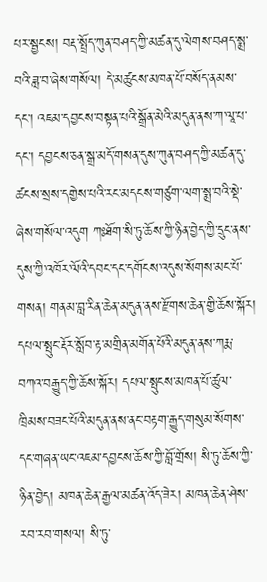པར་སྦྱངས། བརྡ་སྤྲོད་ཀུན་བཤད་ཀྱི་མཚན་དུ་ལེགས་བཤད་སྨྲ་བའི་ཟླ་བ་ཞེས་གསོལ། དེ་མཚུངས་མཁན་པོ་བསོད་ནམས་དང་། འཇམ་དབྱངས་བསྟན་པའི་སྒྲོན་མེའི་མདུན་ནས་ཀ་ལཱ་པ་དང་། དབྱངས་ཅན་སྒྲ་མདོ་གསན་དུས་ཀུན་བཤད་ཀྱི་མཚན་དུ་ཚངས་སྲས་དགྱེས་པའི་རང་མདངས་གཙུག་ལག་སྨྲ་བའི་སྡེ་ཞེས་གསོལ་འདུག ཀཿཐོག་སི་ཏུ་ཆོས་ཀྱི་ཉིན་བྱེད་ཀྱི་དྲུང་ནས་དུས་ཀྱི་འཁོར་ལོའི་དབང་དང་དགོངས་འདུས་སོགས་མང་པོ་གསན། གནམ་བླ་རིན་ཆེན་མདུན་ནས་རྫོགས་ཆེན་གྱི་ཆོས་སྐོར། དཔལ་སྤུང་རྡོར་སློབ་རྟ་མགྲིན་མགོན་པོའི་མདུན་ནས་ཀརྨ་བཀའ་བརྒྱུད་ཀྱི་ཆོས་སྐོར། དཔལ་སྤུངས་མཁན་པོ་ཚུལ་ཁྲིམས་བཟང་པོའི་མདུན་ནས་ནང་བརྟག་རྒྱུད་གསུམ་སོགས་དང་གཞན་ཡང་འཇམ་དབྱངས་ཆོས་ཀྱི་བློ་གྲོས། སི་ཏུ་ཆོས་ཀྱི་ཉིན་བྱེད། མཁན་ཆེན་རྒྱལ་མཚན་འོད་ཟེར། མཁན་ཆེན་ཤེས་རབ་རབ་གསལ། སི་ཏུ་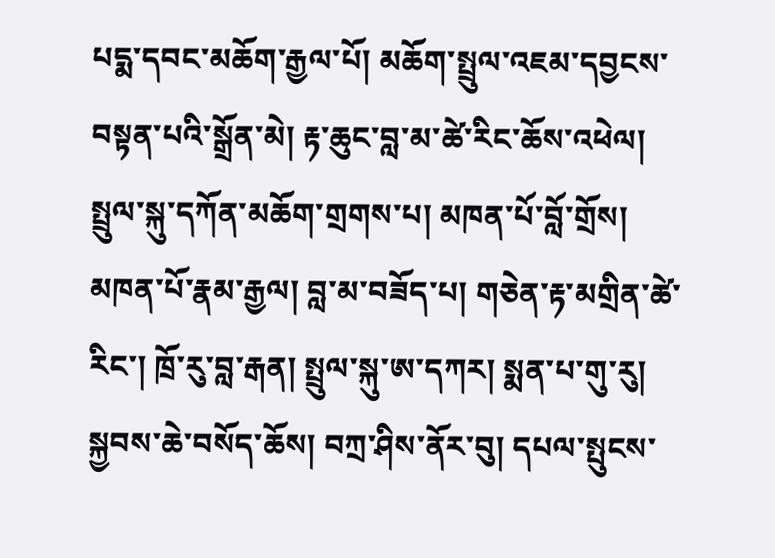པདྨ་དབང་མཆོག་རྒྱལ་པོ། མཆོག་སྤྲུལ་འཇམ་དབྱངས་བསྟན་པའི་སྒྲོན་མེ། རྟ་ཆུང་བླ་མ་ཚེ་རིང་ཆོས་འཕེལ། སྤྲུལ་སྐུ་དཀོན་མཆོག་གྲགས་པ། མཁན་པོ་བློ་གྲོས། མཁན་པོ་རྣམ་རྒྱལ། བླ་མ་བཟོད་པ། གཅེན་རྟ་མགྲིན་ཚེ་རིང་། ཁྲོ་རུ་བླ་རྒན། སྤྲུལ་སྐུ་ཨ་དཀར། སྨན་པ་གུ་རུ། སྐྱབས་ཆེ་བསོད་ཆོས། བཀྲ་ཤིས་ནོར་བུ། དཔལ་སྤུངས་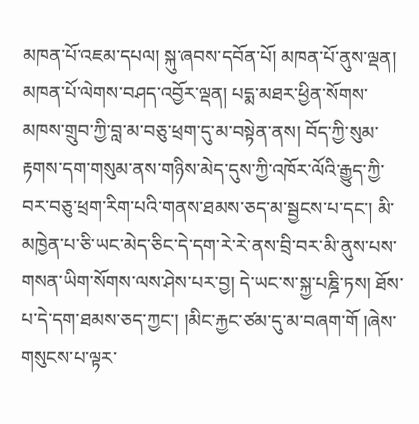མཁན་པོ་འཇམ་དཔལ། སྐུ་ཞབས་དབོན་པོ། མཁན་པོ་ནུས་ལྡན། མཁན་པོ་ལེགས་བཤད་འབྱོར་ལྡན། པདྨ་མཐར་ཕྱིན་སོགས་མཁས་གྲུབ་ཀྱི་བླ་མ་བཅུ་ཕྲག་དུ་མ་བསྟེན་ནས། བོད་ཀྱི་སུམ་རྟགས་དག་གསུམ་ནས་གཉིས་མེད་དུས་ཀྱི་འཁོར་ལོའི་རྒྱུད་ཀྱི་བར་བཅུ་ཕྲག་རིག་པའི་གནས་ཐམས་ཅད་མ་སྦྱངས་པ་དང་། མི་མཁྱེན་པ་ཅི་ཡང་མེད་ཅིང་དེ་དག་རེ་རེ་ནས་བྲི་བར་མི་ནུས་པས་གསན་ཡིག་སོགས་ལས་ཤེས་པར་བྱ། དེ་ཡང་ས་སྐྱ་པཎྜི་ཏས། ཐོས་པ་དེ་དག་ཐམས་ཅད་ཀྱང་། །མིང་རྐྱང་ཙམ་དུ་མ་བཞག་གོ །ཞེས་གསུངས་པ་ལྟར་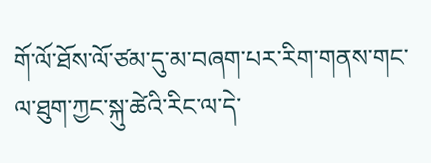གོ་ལོ་ཐོས་ལོ་ཙམ་དུ་མ་བཞག་པར་རིག་གནས་གང་ལ་ཐུག་ཀྱང་སྐུ་ཚེའི་རིང་ལ་དེ་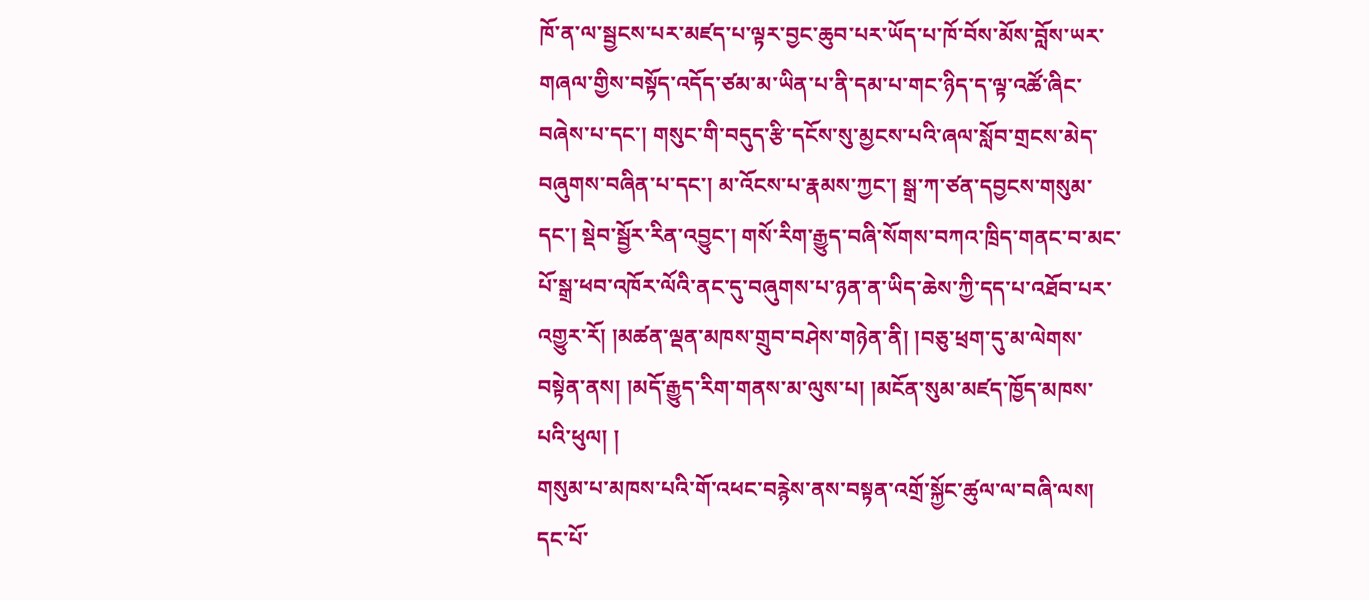ཁོ་ན་ལ་སྦྱངས་པར་མཛད་པ་ལྟར་བྱང་ཆུབ་པར་ཡོད་པ་ཁོ་བོས་མོས་བློས་ཡར་གཞལ་གྱིས་བསྟོད་འདོད་ཙམ་མ་ཡིན་པ་ནི་དམ་པ་གང་ཉིད་ད་ལྟ་འཚོ་ཞིང་བཞེས་པ་དང་། གསུང་གི་བདུད་རྩི་དངོས་སུ་མྱངས་པའི་ཞལ་སློབ་གྲངས་མེད་བཞུགས་བཞིན་པ་དང་། མ་འོངས་པ་རྣམས་ཀྱང་། སྒྲ་ཀ་ཙན་དབྱངས་གསུམ་དང་། སྡེབ་སྦྱོར་རིན་འབྱུང་། གསོ་རིག་རྒྱུད་བཞི་སོགས་བཀའ་ཁྲིད་གནང་བ་མང་པོ་སྒྲ་ཕབ་འཁོར་ལོའི་ནང་དུ་བཞུགས་པ་ཉན་ན་ཡིད་ཆེས་ཀྱི་དད་པ་འཐོབ་པར་འགྱུར་རོ། །མཚན་ལྡན་མཁས་གྲུབ་བཤེས་གཉེན་ནི། །བཅུ་ཕྲག་དུ་མ་ལེགས་བསྟེན་ནས། །མདོ་རྒྱུད་རིག་གནས་མ་ལུས་པ། །མངོན་སུམ་མཛད་ཁྱོད་མཁས་པའི་ཕུལ། །
གསུམ་པ་མཁས་པའི་གོ་འཕང་བརྙེས་ནས་བསྟན་འགྲོ་སྐྱོང་ཚུལ་ལ་བཞི་ལས། དང་པོ་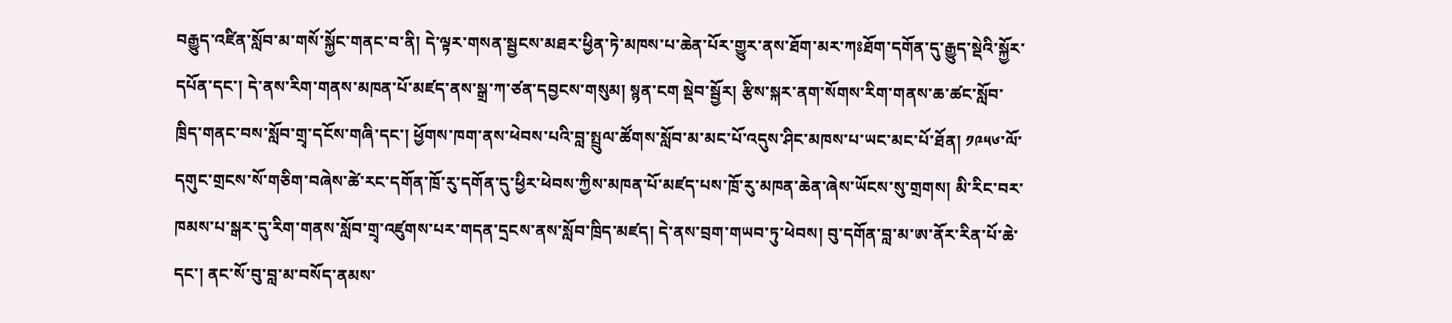བརྒྱུད་འཛིན་སློབ་མ་གསོ་སྐྱོང་གནང་བ་ནི། དེ་ལྟར་གསན་སྦྱངས་མཐར་ཕྱིན་ཏེ་མཁས་པ་ཆེན་པོར་གྱུར་ནས་ཐོག་མར་ཀཿཐོག་དགོན་དུ་རྒྱུད་སྡེའི་སྐྱོར་དཔོན་དང་། དེ་ནས་རིག་གནས་མཁན་པོ་མཛད་ནས་སྒྲ་ཀ་ཙན་དབྱངས་གསུམ། སྙན་ངག སྡེབ་སྦྱོར། རྩིས་སྐར་ནག་སོགས་རིག་གནས་ཆ་ཚང་སློབ་ཁྲིད་གནང་བས་སློབ་གྲྭ་དངོས་གཞི་དང་། ཕྱོགས་ཁག་ནས་ཕེབས་པའི་བླ་སྤྲུལ་ཚོགས་སློབ་མ་མང་པོ་འདུས་ཤིང་མཁས་པ་ཡང་མང་པོ་ཐོན། ༡༩༥༦་ལོ་དགུང་གྲངས་སོ་གཅིག་བཞེས་ཚེ་རང་དགོན་ཁྲོ་རུ་དགོན་དུ་ཕྱིར་ཕེབས་ཀྱིས་མཁན་པོ་མཛད་པས་ཁྲོ་རུ་མཁན་ཆེན་ཞེས་ཡོངས་སུ་གྲགས། མི་རིང་བར་ཁམས་པ་སྒར་དུ་རིག་གནས་སློབ་གྲྭ་འཛུགས་པར་གདན་དྲངས་ནས་སློབ་ཁྲིད་མཛད། དེ་ནས་བྲག་གཡབ་ཏུ་ཕེབས། བུ་དགོན་བླ་མ་ཨ་ནོར་རིན་པོ་ཆེ་དང་། ནང་སོ་བུ་བླ་མ་བསོད་ནམས་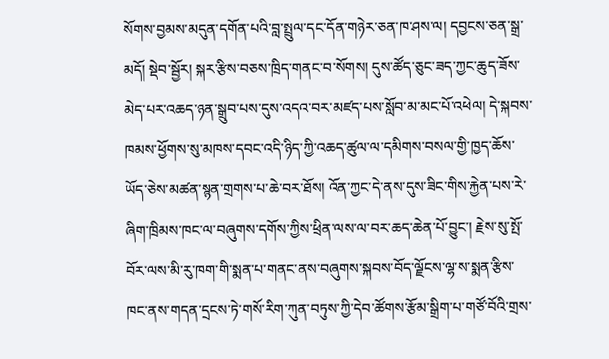སོགས་བྱམས་མདུན་དགོན་པའི་བླ་སྤྲུལ་དང་དོན་གཉེར་ཅན་ཁ་ཤས་ལ། དབྱངས་ཅན་སྒྲ་མདོ། སྡེབ་སྦྱོར། སྐར་རྩིས་བཅས་ཁྲིད་གནང་བ་སོགས། དུས་ཚོད་ཅུང་ཟད་ཀྱང་ཆུད་ཟོས་མེད་པར་འཆད་ཉན་སྒྲུབ་པས་དུས་འདའ་བར་མཛད་པས་སློབ་མ་མང་པོ་འཕེལ། དེ་སྐབས་ཁམས་ཕྱོགས་སུ་མཁས་དབང་འདི་ཉིད་ཀྱི་འཆད་ཚུལ་ལ་དམིགས་བསལ་གྱི་ཁྱད་ཆོས་ཡོད་ཅེས་མཚན་སྙན་གྲགས་པ་ཆེ་བར་ཐོས། འོན་ཀྱང་དེ་ནས་དུས་ཟིང་གིས་རྐྱེན་པས་རེ་ཞིག་ཁྲིམས་ཁང་ལ་བཞུགས་དགོས་ཀྱིས་ཕྲིན་ལས་ལ་བར་ཆད་ཆེན་པོ་བྱུང་། རྗེས་སུ་སྤོ་བོར་ལས་མི་རུ་ཁག་གི་སྨན་པ་གནང་ནས་བཞུགས་སྐབས་བོད་ལྗོངས་ལྷ་ས་སྨན་རྩིས་ཁང་ནས་གདན་དྲངས་ཏེ་གསོ་རིག་ཀུན་བཏུས་ཀྱི་དེབ་ཚོགས་རྩོམ་སྒྲིག་པ་གཙོ་བོའི་གྲས་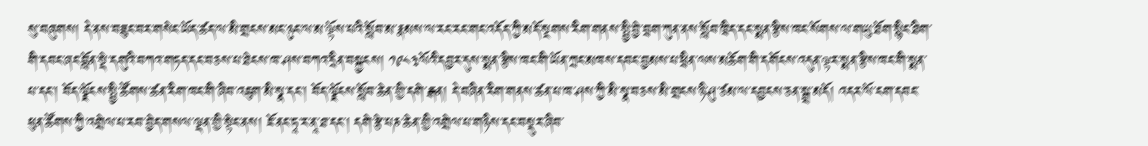སུ་བཞུགས། དེ་ནས་བཟུང་བར་གསེང་ཡོད་ཚད་ལ་མི་གྲངས་མང་ཉུང་ལ་མ་ལྟོས་པའི་སློབ་མ་རྣམས་ལ་རང་རང་གང་འདོད་ཀྱི་མདོ་སྔགས་རིག་གནས་སྤྱི་བྱེ་བྲག་ཀུན་ནས་སློབ་ཁྲིད་དང་སྨན་རྩིས་ཁང་སོགས་ལ་གཡུ་ཐོག་སྙིང་ཐིག་གི་དབང་ཞང་བློན་སྡེ་དགུའི་བཀའ་གཏད་དང་བཅས་པ་ཐེངས་ཁ་ཤས་བཀའ་དྲིན་བསྐྱངས། ༡༩༨༣ལོའི་དབྱར་དུས་སྨན་རྩིས་ཁང་གི་ཡོན་ཀྲང་མཁས་དབང་བྱམས་པ་ཕྲིན་ལས་མཆོག་གི་དགོངས་འདུན་ལྟར་སྨན་རྩིས་ཁང་གི་སྨན་པ་དང་། བོད་ལྗོངས་སྤྱི་ཚོགས་ཚན་རིག་ཁང་གི་ཞིབ་འཇུག་མི་སྣ་དང་། བོད་ལྗོངས་སློབ་ཆེན་གྱི་དགེ་རྒན། དེ་བཞིན་རིག་གནས་ཚན་པ་ཁ་ཤས་ཀྱི་མི་སྣ་བཅས་མི་གྲངས་ཉི་ཤུ་ཙམ་ལ་དབྱངས་ཅན་སྒྲ་མདོ། འདར་ལོ་ངག་དབང་ཕུན་ཚོགས་ཀྱི་འགྲེལ་པ་རབ་བྱེད་གསལ་ལྡན་གྱི་སྟེང་ནས། ཇོ་ནང་ཏཱ་ར་ནཱ་ཐ་དང་། དགེ་རྩེ་པཎ་ཆེན་གྱི་འགྲེལ་པ་གཉིས་དང་བསྡུར་ཞིབ་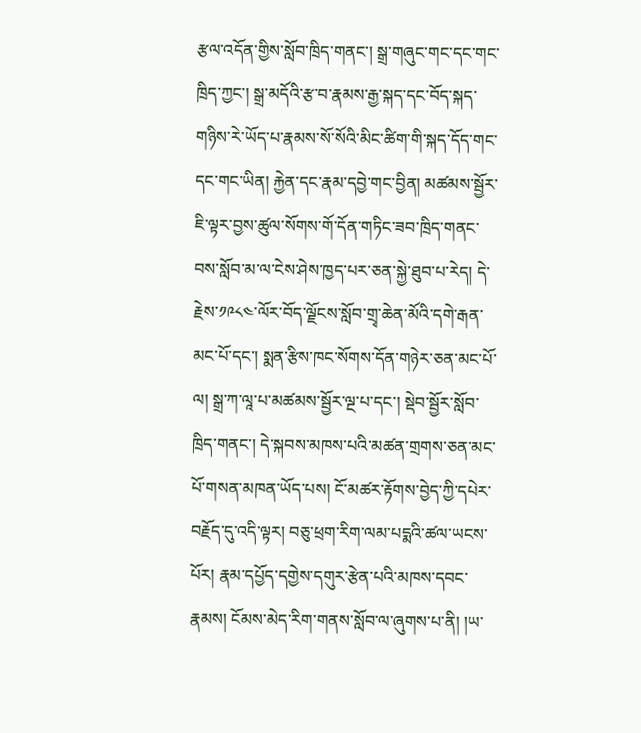རྩལ་འདོན་གྱིས་སློབ་ཁྲིད་གནང་། སྒྲ་གཞུང་གང་དང་གང་ཁྲིད་ཀྱང་། སྒྲ་མདོའི་རྩ་བ་རྣམས་རྒྱ་སྐད་དང་བོད་སྐད་གཉིས་རེ་ཡོད་པ་རྣམས་སོ་སོའི་མིང་ཚིག་གི་སྐད་དོད་གང་དང་གང་ཡིན། རྐྱེན་དང་རྣམ་དབྱེ་གང་བྱིན། མཚམས་སྦྱོར་ཇི་ལྟར་བྱས་ཚུལ་སོགས་གོ་དོན་གཏིང་ཟབ་ཁྲིད་གནང་བས་སློབ་མ་ལ་ངེས་ཤེས་ཁྱད་པར་ཅན་སྐྱེ་ཐུབ་པ་རེད། དེ་རྗེས་༡༩༨༤་ལོར་བོད་ལྗོངས་སློབ་གྲྭ་ཆེན་མོའི་དགེ་རྒན་མང་པོ་དང་། སྨན་རྩིས་ཁང་སོགས་དོན་གཉེར་ཅན་མང་པོ་ལ། སྒྲ་ཀ་ལཱ་པ་མཚམས་སྦྱོར་ལྔ་པ་དང་། སྡེབ་སྦྱོར་སློབ་ཁྲིད་གནང་། དེ་སྐབས་མཁས་པའི་མཚན་གྲགས་ཅན་མང་པོ་གསན་མཁན་ཡོད་པས། ངོ་མཚར་རྟོགས་བྱེད་ཀྱི་དཔེར་བརྗོད་དུ་འདི་ལྟར། བཅུ་ཕྲག་རིག་ལམ་པདྨའི་ཚལ་ཡངས་པོར། རྣམ་དཔྱོད་དགྱེས་དགུར་རྩེན་པའི་མཁས་དབང་རྣམས། ངོམས་མེད་རིག་གནས་སློབ་ལ་ཞུགས་པ་ནི། །ཡ་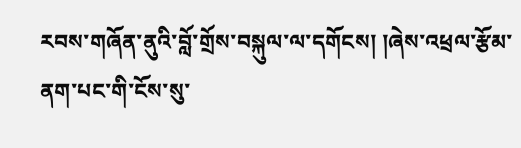རབས་གཞོན་ནུའི་བློ་གྲོས་བསྐུལ་ལ་དགོངས། །ཞེས་འཕྲལ་རྩོམ་ནག་པང་གི་ངོས་སུ་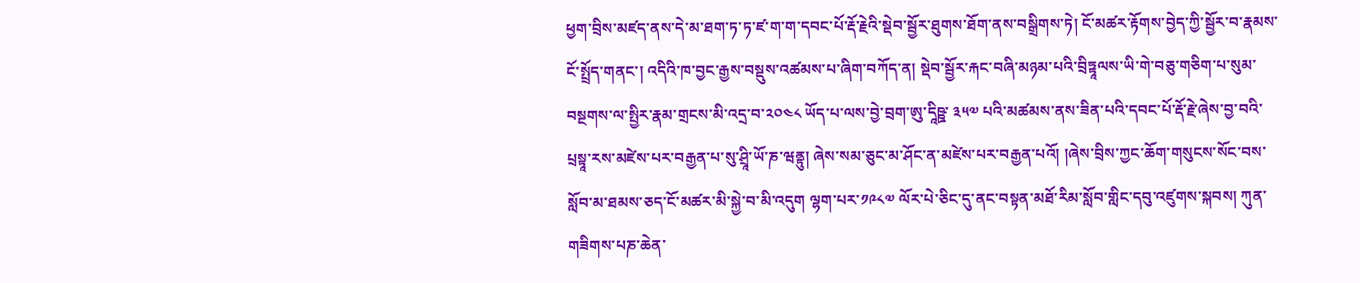ཕྱག་བྲིས་མཛད་ནས་དེ་མ་ཐག་ཏ་ཏ་ཛ་ག་ག་དབང་པོ་རྡོ་རྗེའི་སྡེབ་སྦྱོར་ཐུགས་ཐོག་ནས་བསྒྲིགས་ཏེ། ངོ་མཚར་རྟོགས་བྱེད་ཀྱི་སྦྱོར་བ་རྣམས་ངོ་སྤྲོད་གནང་། འདིའི་ཁ་བྱང་རྒྱས་བསྡུས་འཚམས་པ་ཞིག་བཀོད་ན། སྡེབ་སྦྱོར་རྐང་བཞི་མཉམ་པའི་བྲིཏྟཱལས་ཡི་གེ་བཅུ་གཅིག་པ་སུམ་བསྔགས་ལ་སྤྱིར་རྣམ་གྲངས་མི་འདྲ་བ་༢༠༤༨ ཡོད་པ་ལས་བྱེ་བྲག་ཨུ་དཱིཥྛ་ ༣༥༧ པའི་མཚམས་ནས་ཟིན་པའི་དབང་པོ་རྡོ་རྗེ་ཞེས་བྱ་བའི་པྲསྟཱ་རས་མཛེས་པར་བརྒྱན་པ་སུ་ཤྲཱི་ཡོ་ཎ་ཝནྟུ། ཞེས་སམ་ཅུང་མ་ཤོང་ན་མཛེས་པར་བརྒྱན་པའོ། །ཞེས་བྲིས་ཀྱང་ཆོག་གསུངས་སོང་བས་སློབ་མ་ཐམས་ཅད་ངོ་མཚར་མི་སྐྱེ་བ་མི་འདུག ལྷག་པར་༡༩༨༧ ལོར་པེ་ཅིང་དུ་ནང་བསྟན་མཐོ་རིམ་སློབ་གླིང་དབུ་འཛུགས་སྐབས། ཀུན་གཟིགས་པཎ་ཆེན་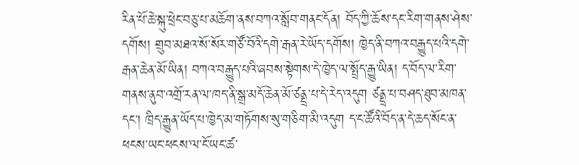རིན་པོ་ཆེ་སྐུ་ཕྲེང་བཅུ་པ་མཆོག་ནས་བཀའ་སློབ་གནང་དོན། བོད་ཀྱི་ཆོས་དང་རིག་གནས་ཤེས་དགོས། གྲུབ་མཐའ་སོ་སོར་གཙོ་བོའི་དགེ་རྒན་རེ་ཡོད་དགོས། ཁྱེད་ནི་བཀའ་བརྒྱུད་པའི་དགེ་རྒན་ཆེན་མོ་ཡིན། བཀའ་བརྒྱུད་པའི་ཞབས་སྟེགས་དེ་ཁྱེད་ལ་སྤྲོད་རྒྱུ་ཡིན། ད་བོད་ལ་རིག་གནས་ནུབ་འགྲོ་རན་ལ་ཁད་ནི་སྒྲ་མདོ་ཆེན་མོ་ཙནྡྲ་པ་དེ་རེད་འདུག ཙནྡྲ་པ་བཤད་ཐུབ་མཁན་དང་། ཁྲིད་རྒྱུན་ཡོད་པ་ཁྱེད་མ་གཏོགས་སུ་གཅིག་མི་འདུག ད་ང་ཚོའི་བོད་ན་དེ་ཆད་སོང་ན་ཕངས་ཡང་ཕངས་ལ་ངོ་ཡང་ཚ་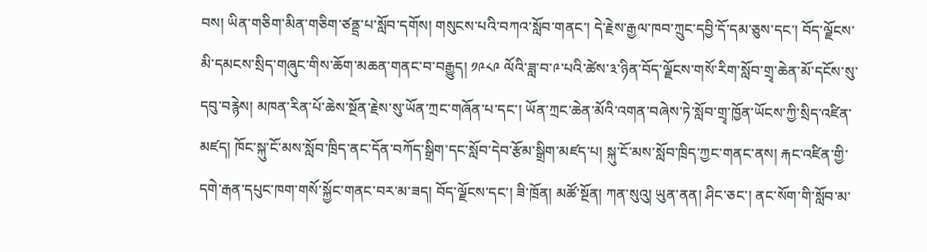བས། ཡིན་གཅིག་མིན་གཅིག་ཙནྡྲ་པ་སློབ་དགོས། གསུངས་པའི་བཀའ་སློབ་གནང་། དེ་རྗེས་རྒྱལ་ཁབ་ཀྲུང་དབྱི་དོ་དམ་ཅུས་དང་། བོད་ལྗོངས་མི་དམངས་སྲིད་གཞུང་གིས་ཆོག་མཆན་གནང་བ་བརྒྱུད། ༡༩༨༩ ལོའི་ཟླ་བ་༩་པའི་ཚེས་༣་ཉིན་བོད་ལྗོངས་གསོ་རིག་སློབ་གྲྭ་ཆེན་མོ་དངོས་སུ་དབུ་བརྙེས། མཁན་རིན་པོ་ཆེས་སྔོན་རྗེས་སུ་ཡོན་ཀྲང་གཞོན་པ་དང་། ཡོན་ཀྲང་ཆེན་མོའི་འགན་བཞེས་ཏེ་སློབ་གྲྭ་ཁྱོན་ཡོངས་ཀྱི་སྲིད་འཛིན་མཛད། ཁོང་སྐུ་ངོ་མས་སློབ་ཁྲིད་ནང་དོན་བཀོད་སྒྲིག་དང་སློབ་དེབ་རྩོམ་སྒྲིག་མཛད་པ། སྐུ་ངོ་མས་སློབ་ཁྲིད་ཀྱང་གནང་ནས། རྐང་འཛིན་གྱི་དགེ་རྒན་དཔུང་ཁག་གསོ་སྐྱོང་གནང་བར་མ་ཟད། བོད་ལྗོངས་དང་། ཟི་ཁྲོན། མཚོ་སྔོན། ཀན་སུའུ། ཡུན་ནན། ཤིང་ཅང་། ནང་སོག་གི་སློབ་མ་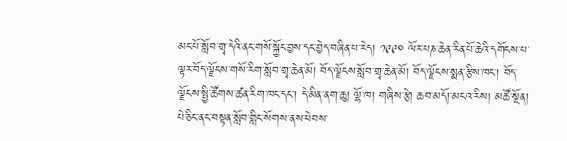མང་པོ་སློབ་གྲྭ་དེའི་ནང་གསོ་སྐྱོང་བྱས་དང་བྱེད་བཞིན་པ་རེད། ༡༩༩༠ ལོར་པཎ་ཆེན་རིན་པོ་ཆེའི་དགོངས་པ་ལྟར་བོད་ལྗོངས་གསོ་རིག་སློབ་གྲྭ་ཆེན་མོ། བོད་ལྗོངས་སློབ་གྲྭ་ཆེན་མོ། བོད་ལྗོངས་སྨན་རྩིས་ཁང་། བོད་ལྗོངས་སྤྱི་ཚོགས་ཚན་རིག་ཁང་དང་། དེ་མིན་ནག་ཆུ། ལྷོ་ཁ། གཞིས་རྩེ། ཆབ་མདོ།་མངའ་རིས། མཚོ་སྔོན། པེ་ཅིང་ནང་བསྟན་སློབ་གླིང་སོགས་ནས་ཕེབས་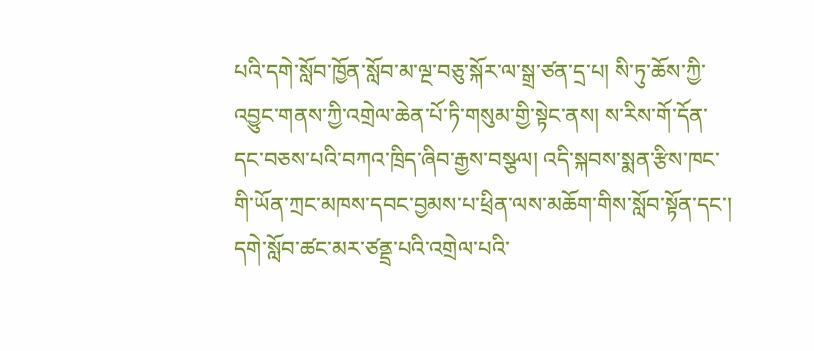པའི་དགེ་སློབ་ཁྱོན་སློབ་མ་ལྔ་བཅུ་སྐོར་ལ་སྒྲ་ཙན་དྲ་པ། སི་ཏུ་ཆོས་ཀྱི་འབྱུང་གནས་ཀྱི་འགྲེལ་ཆེན་པོ་ཏི་གསུམ་གྱི་སྟེང་ནས། ས་རིས་གོ་དོན་དང་བཅས་པའི་བཀའ་ཁྲིད་ཞིབ་རྒྱས་བསྩལ། འདི་སྐབས་སྨན་རྩིས་ཁང་གི་ཡོན་ཀྲང་མཁས་དབང་བྱམས་པ་ཕྲིན་ལས་མཆོག་གིས་སློབ་སྟོན་དང་། དགེ་སློབ་ཚང་མར་ཙནྡྲ་པའི་འགྲེལ་པའི་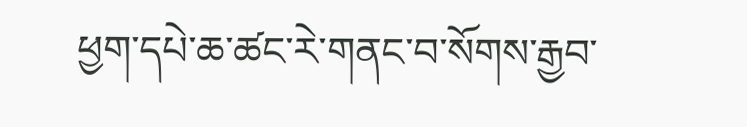ཕྱག་དཔེ་ཆ་ཚང་རེ་གནང་བ་སོགས་རྒྱབ་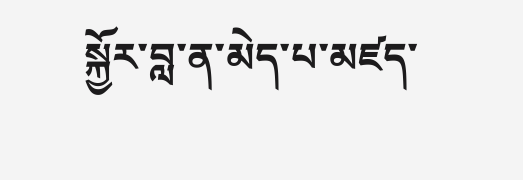སྐྱོར་བླ་ན་མེད་པ་མཛད་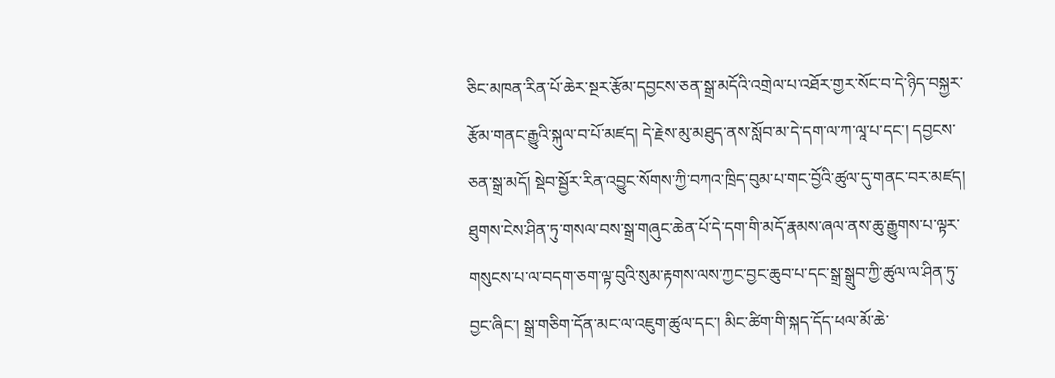ཅིང་མཁན་རིན་པོ་ཆེར་སྔར་རྩོམ་དབྱངས་ཅན་སྒྲ་མདོའི་འགྲེལ་པ་འཐོར་གྱར་སོང་བ་དེ་ཉིད་བསྐྱར་རྩོམ་གནང་རྒྱུའི་སྐུལ་བ་པོ་མཛད། དེ་རྗེས་མུ་མཐུད་ནས་སློབ་མ་དེ་དག་ལ་ཀ་ལཱ་པ་དང་། དབྱངས་ཅན་སྒྲ་མདོ། སྡེབ་སྦྱོར་རིན་འབྱུང་སོགས་ཀྱི་བཀའ་ཁྲིད་བུམ་པ་གང་བྱོའི་ཚུལ་དུ་གནང་བར་མཛད། ཐུགས་ངེས་ཤིན་ཏུ་གསལ་བས་སྒྲ་གཞུང་ཆེན་པོ་དེ་དག་གི་མདོ་རྣམས་ཞལ་ནས་ཆུ་རྒྱུགས་པ་ལྟར་གསུངས་པ་ལ་བདག་ཅག་ལྟ་བུའི་སུམ་རྟགས་ལས་ཀྱང་བྱང་ཆུབ་པ་དང་སྒྲ་སྒྲུབ་ཀྱི་ཚུལ་ལ་ཤིན་ཏུ་བྱང་ཞིང་། སྒྲ་གཅིག་དོན་མང་ལ་འཇུག་ཚུལ་དང་། མིང་ཚིག་གི་སྐད་དོད་ཕལ་མོ་ཆེ་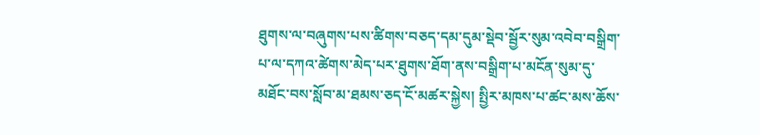ཐུགས་ལ་བཞུགས་པས་ཚིགས་བཅད་དམ་དུམ་སྡེབ་སྦྱོར་སུམ་འབེབ་བསྒྲིག་པ་ལ་དཀའ་ཚེགས་མེད་པར་ཐུགས་ཐོག་ནས་བསྒྲིག་པ་མངོན་སུམ་དུ་མཐོང་བས་སློབ་མ་ཐམས་ཅད་ངོ་མཚར་སྐྱེས། སྤྱིར་མཁས་པ་ཚང་མས་ཆོས་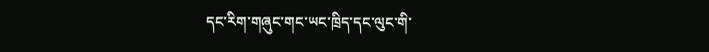དང་རིག་གཞུང་གང་ཡང་ཁྲིད་དང་ལུང་གི་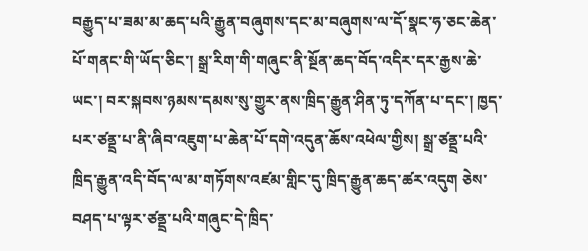བརྒྱུད་པ་ཟམ་མ་ཆད་པའི་རྒྱུན་བཞུགས་དང་མ་བཞུགས་ལ་དོ་སྣང་ཧ་ཅང་ཆེན་པོ་གནང་གི་ཡོད་ཅིང་། སྒྲ་རིག་གི་གཞུང་ནི་སྔོན་ཆད་བོད་འདིར་དར་རྒྱས་ཆེ་ཡང་། བར་སྐབས་ཉམས་དམས་སུ་གྱུར་ནས་ཁྲིད་རྒྱུན་ཤིན་ཏུ་དཀོན་པ་དང་། ཁྱད་པར་ཙནྡྲ་པ་ནི་ཞིབ་འཇུག་པ་ཆེན་པོ་དགེ་འདུན་ཆོས་འཕེལ་གྱིས། སྒྲ་ཙནྡྲ་པའི་ཁྲིད་རྒྱུན་འདི་བོད་ལ་མ་གཏོགས་འཛམ་གླིང་དུ་ཁྲིད་རྒྱུན་ཆད་ཚར་འདུག ཅེས་བཤད་པ་ལྟར་ཙནྡྲ་པའི་གཞུང་དེ་ཁྲིད་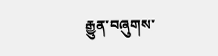རྒྱུན་བཞུགས་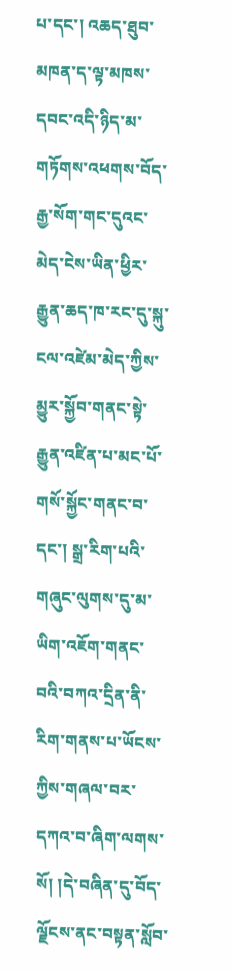པ་དང་། འཆད་ཐུབ་མཁན་ད་ལྟ་མཁས་དབང་འདི་ཉིད་མ་གཏོགས་འཕགས་བོད་རྒྱ་སོག་གང་དུའང་མེད་ངེས་ཡིན་ཕྱིར་རྒྱུན་ཆད་ཁ་རང་དུ་སྐུ་ངལ་འཛེམ་མེད་ཀྱིས་མྱུར་སྐྱོབ་གནང་སྟེ་རྒྱུན་འཛིན་པ་མང་པོ་གསོ་སྐྱོང་གནང་བ་དང་། སྒྲ་རིག་པའི་གཞུང་ལུགས་དུ་མ་ཡིག་འཇོག་གནང་བའི་བཀའ་དྲིན་ནི་རིག་གནས་པ་ཡོངས་ཀྱིས་གཞལ་བར་དཀའ་བ་ཞིག་ལགས་སོ། །དེ་བཞིན་དུ་བོད་ལྗོངས་ནང་བསྟན་སློབ་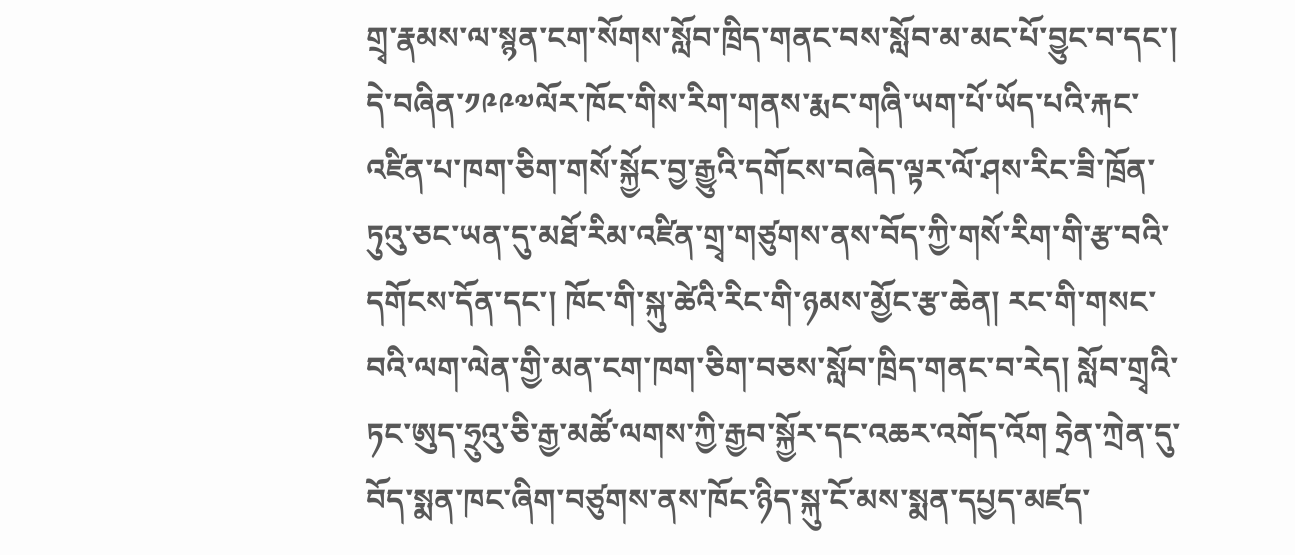གྲྭ་རྣམས་ལ་སྙན་ངག་སོགས་སློབ་ཁྲིད་གནང་བས་སློབ་མ་མང་པོ་བྱུང་བ་དང་། དེ་བཞིན་༡༩༩༧ལོར་ཁོང་གིས་རིག་གནས་རྨང་གཞི་ཡག་པོ་ཡོད་པའི་རྐང་འཛིན་པ་ཁག་ཅིག་གསོ་སྐྱོང་བྱ་རྒྱུའི་དགོངས་བཞེད་ལྟར་ལོ་ཤས་རིང་ཟི་ཁྲོན་ཏུའུ་ཅང་ཡན་དུ་མཐོ་རིམ་འཛིན་གྲྭ་གཙུགས་ནས་བོད་ཀྱི་གསོ་རིག་གི་རྩ་བའི་དགོངས་དོན་དང་། ཁོང་གི་སྐུ་ཚེའི་རིང་གི་ཉམས་མྱོང་རྩ་ཆེན། རང་གི་གསང་བའི་ལག་ལེན་གྱི་མན་ངག་ཁག་ཅིག་བཅས་སློབ་ཁྲིད་གནང་བ་རེད། སློབ་གྲྭའི་ཏང་ཨུད་ཧྲུའུ་ཅི་རྒྱ་མཚོ་ལགས་ཀྱི་རྒྱབ་སྐྱོར་དང་འཆར་འགོད་འོག ཧྲེན་ཀྲེན་དུ་བོད་སྨན་ཁང་ཞིག་བཙུགས་ནས་ཁོང་ཉིད་སྐུ་ངོ་མས་སྨན་དཔྱད་མཛད་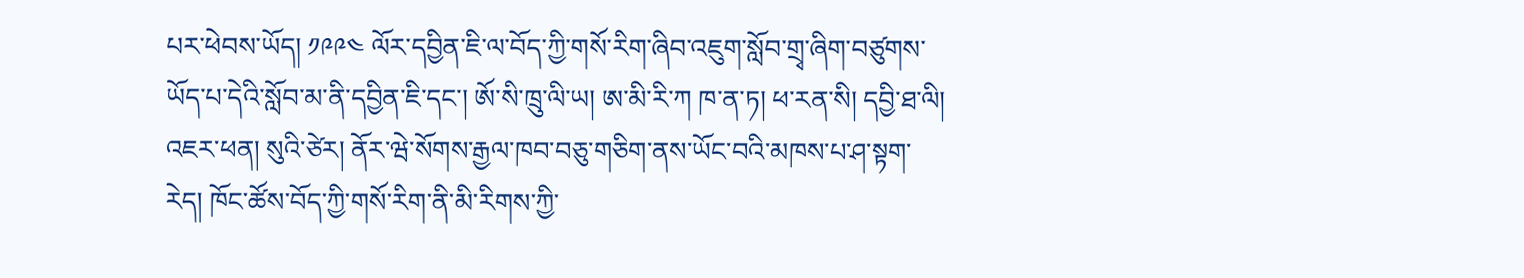པར་ཕེབས་ཡོད། ༡༩༩༤ ལོར་དབྱིན་ཇི་ལ་བོད་ཀྱི་གསོ་རིག་ཞིབ་འཇུག་སློབ་གྲྭ་ཞིག་བཙུགས་ཡོད་པ་དེའི་སློབ་མ་ནི་དབྱིན་ཇི་དང་། ཨོ་སི་ཁྲུ་ལི་ཡ། ཨ་མི་རི་ཀ ཁ་ན་ཏ། ཕ་རན་སི། དབྱི་ཐ་ལི། འཇར་ཕན། སུའི་ཙེར། ནོར་ཝེ་སོགས་རྒྱལ་ཁབ་བཅུ་གཅིག་ནས་ཡོང་བའི་མཁས་པ་ཤ་སྟག་རེད། ཁོང་ཚོས་བོད་ཀྱི་གསོ་རིག་ནི་མི་རིགས་ཀྱི་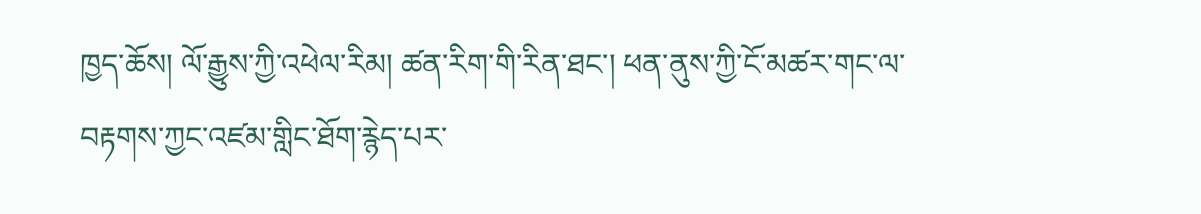ཁྱད་ཆོས། ལོ་རྒྱུས་ཀྱི་འཕེལ་རིམ། ཚན་རིག་གི་རིན་ཐང་། ཕན་ནུས་ཀྱི་ངོ་མཚར་གང་ལ་བརྟགས་ཀྱང་འཛམ་གླིང་ཐོག་རྙེད་པར་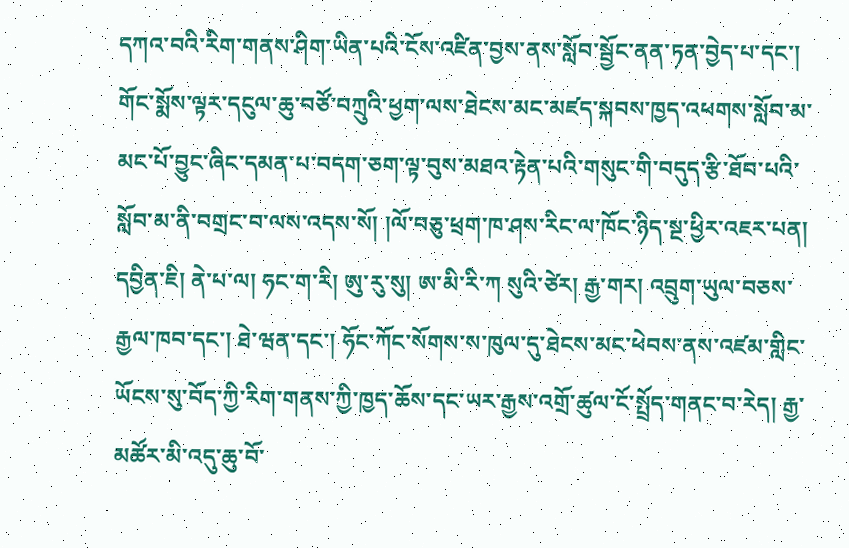དཀའ་བའི་རིག་གནས་ཤིག་ཡིན་པའི་ངོས་འཛིན་བྱས་ནས་སློབ་སྦྱོང་ནན་ཏན་བྱེད་པ་དང་། གོང་སྨོས་ལྟར་དངུལ་ཆུ་བཙོ་བཀྲུའི་ཕྱག་ལས་ཐེངས་མང་མཛད་སྐབས་ཁྱད་འཕགས་སློབ་མ་མང་པོ་བྱུང་ཞིང་དམན་པ་བདག་ཅག་ལྟ་བུས་མཐའ་རྟེན་པའི་གསུང་གི་བདུད་རྩི་ཐོབ་པའི་སློབ་མ་ནི་བགྲང་བ་ལས་འདས་སོ། །ལོ་བཅུ་ཕྲག་ཁ་ཤས་རིང་ལ་ཁོང་ཉིད་སྔ་ཕྱིར་འཇར་པན། དབྱིན་ཇི། ནེ་པ་ལ། ཧང་ག་རི། ཨུ་རུ་སུ། ཨ་མི་རི་ཀ སུའི་ཙེར། རྒྱ་གར། འབྲུག་ཡུལ་བཅས་རྒྱལ་ཁབ་དང་། ཐེ་ཝན་དང་། ཧོང་ཀོང་སོགས་ས་ཁུལ་དུ་ཐེངས་མང་ཕེབས་ནས་འཛམ་གླིང་ཡོངས་སུ་བོད་ཀྱི་རིག་གནས་ཀྱི་ཁྱད་ཆོས་དང་ཡར་རྒྱས་འགྲོ་ཚུལ་ངོ་སྤྲོད་གནང་བ་རེད། རྒྱ་མཚོར་མི་འདུ་ཆུ་བོ་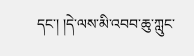དང་། །དེ་ལས་མི་འབབ་ཆུ་ཀླུང་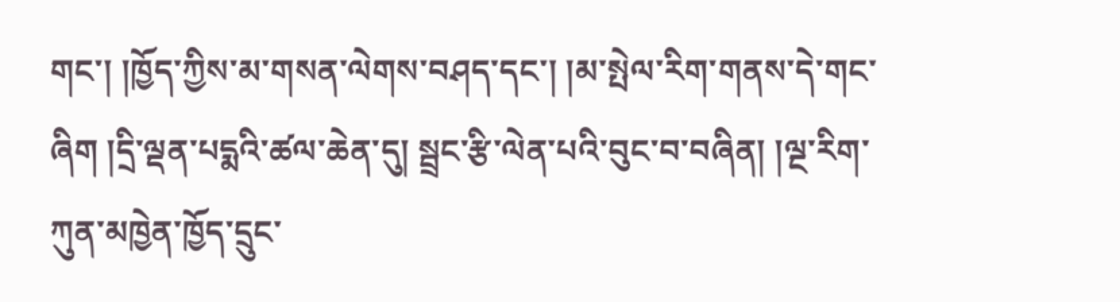གང་། །ཁྱོད་ཀྱིས་མ་གསན་ལེགས་བཤད་དང་། །མ་སྤེལ་རིག་གནས་དེ་གང་ཞིག །དྲི་ལྡན་པདྨའི་ཚལ་ཆེན་དུ། སྦྲང་རྩི་ལེན་པའི་བུང་བ་བཞིན། །ལྔ་རིག་ཀུན་མཁྱེན་ཁྱོད་དྲུང་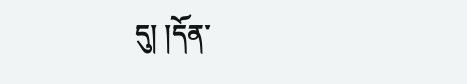དུ། །དོན་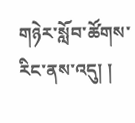གཉེར་སློབ་ཚོགས་རིང་ནས་འདུ། །